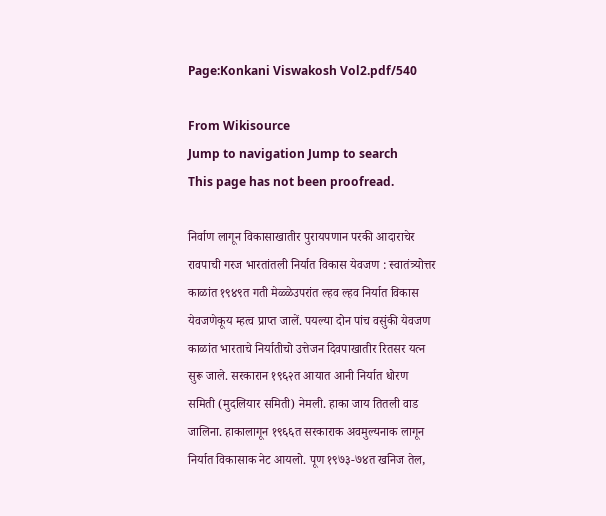Page:Konkani Viswakosh Vol2.pdf/540

From Wikisource
Jump to navigation Jump to search
This page has not been proofread.

निर्वाण लागून विकासाखातीर पुरायपणान परकी आदाराचेर रावपाची गरज भारतांतली निर्यात विकास येवजण : स्वातंत्र्योत्तर काळांत १९४९त गती मेळ्ळेउपरांत ल्हव ल्हव निर्यात विकास येवजणेकूय म्हत्व प्राप्त जालें. पयल्या दोन पांच वसुंकी येवजण काळांत भारताचे निर्यातीचो उत्तेजन दिवपाखातीर रितसर यत्न सुरू जाले. सरकारान १९६२त आयात आनी निर्यात धोरण समिती (मुदलियार समिती) नेमली. हाका जाय तितली वाड जालिना. हाकालागून १९६६त सरकाराक अवमुल्यनाक लागून निर्यात विकासाक नेट आयलो. पूण १९७३-७४त खनिज तेल,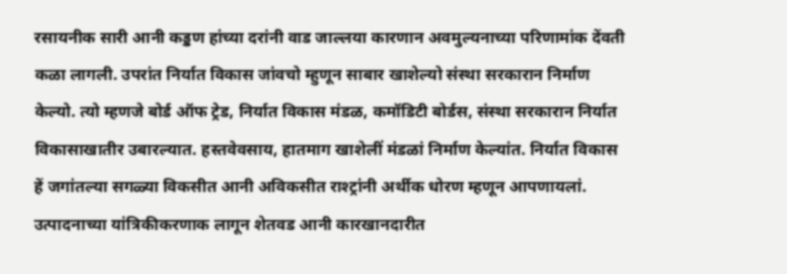रसायनीक सारी आनी कड्डण हांच्या दरांनी वाड जाल्लया कारणान अवमुल्यनाच्या परिणामांक देंवती कळा लागली. उपरांत निर्यात विकास जांवचो म्हुणून साबार खाशेल्यो संस्था सरकारान निर्माण केल्यो. त्यो म्हणजे बोर्ड ऑफ ट्रेड, निर्यात विकास मंडळ, कमॉडिटी बोर्डस, संस्था सरकारान निर्यात विकासाखातीर उबारल्यात. हस्तवेवसाय, हातमाग खाशेलीं मंडळां निर्माण केल्यांत. निर्यात विकास हें जगांतल्या सगळ्या विकसीत आनी अविकसीत राश्ट्रांनी अर्थीक धोरण म्हणून आपणायलां. उत्पादनाच्या यांत्रिकीकरणाक लागून शेतवड आनी कारखानदारीत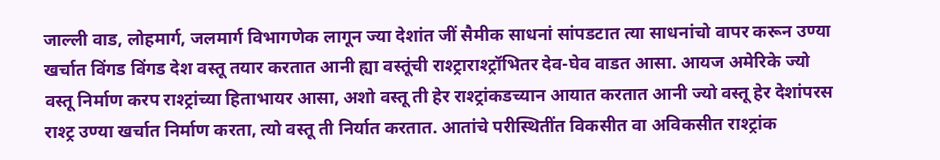जाल्ली वाड, लोहमार्ग, जलमार्ग विभागणेक लागून ज्या देशांत जीं सैमीक साधनां सांपडटात त्या साधनांचो वापर करून उण्या खर्चात विंगड विंगड देश वस्तू तयार करतात आनी ह्या वस्तूंची राश्ट्राराश्ट्रॉभितर देव-घेव वाडत आसा. आयज अमेरिके ज्यो वस्तू निर्माण करप राश्ट्रांच्या हिताभायर आसा, अशो वस्तू ती हेर राश्ट्रांकडच्यान आयात करतात आनी ज्यो वस्तू हेर देशांपरस राश्ट्र उण्या खर्चात निर्माण करता, त्यो वस्तू ती निर्यात करतात. आतांचे परीस्थितींत विकसीत वा अविकसीत राश्ट्रांक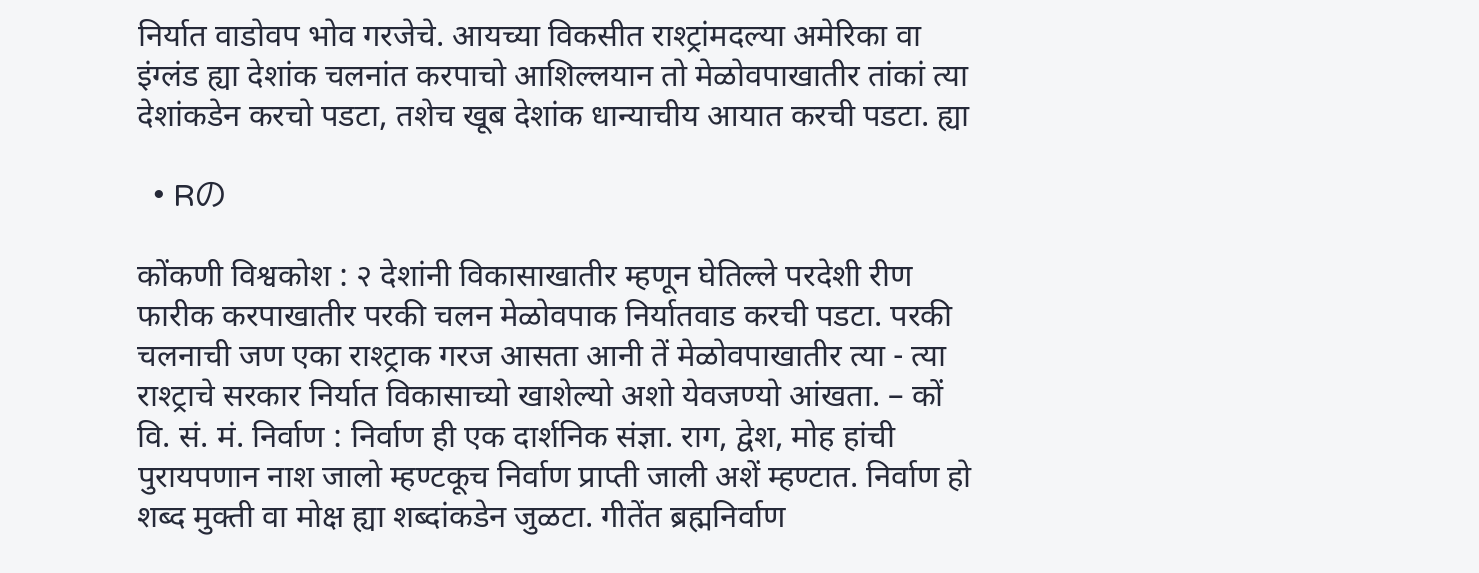निर्यात वाडोवप भोव गरजेचे. आयच्या विकसीत राश्ट्रांमदल्या अमेरिका वा इंग्लंड ह्या देशांक चलनांत करपाचो आशिल्लयान तो मेळोवपाखातीर तांकां त्या देशांकडेन करचो पडटा, तशेच खूब देशांक धान्याचीय आयात करची पडटा. ह्या

  • Rの

कोंकणी विश्वकोश : २ देशांनी विकासाखातीर म्हणून घेतिल्ले परदेशी रीण फारीक करपाखातीर परकी चलन मेळोवपाक निर्यातवाड करची पडटा. परकी चलनाची जण एका राश्ट्राक गरज आसता आनी तें मेळोवपाखातीर त्या - त्या राश्ट्राचे सरकार निर्यात विकासाच्यो खाशेल्यो अशो येवजण्यो आंखता. – कों वि. सं. मं. निर्वाण : निर्वाण ही एक दार्शनिक संज्ञा. राग, द्वेश, मोह हांची पुरायपणान नाश जालो म्हण्टकूच निर्वाण प्राप्ती जाली अशें म्हण्टात. निर्वाण हो शब्द मुक्ती वा मोक्ष ह्या शब्दांकडेन जुळटा. गीतेंत ब्रह्मनिर्वाण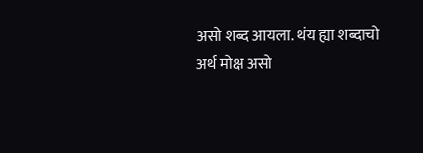असो शब्द आयला. थंय ह्या शब्दाचो अर्थ मोक्ष असो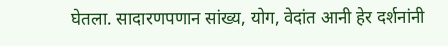घेतला. सादारणपणान सांख्य, योग, वेदांत आनी हेर दर्शनांनी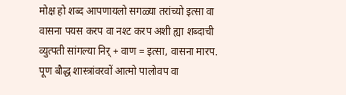मोक्ष हो शब्द आपणायलो सगळ्या तरांच्यो इत्सा वा वासना पयस करप वा नश्ट करप अशी ह्या शब्दाची व्युत्पती सांगल्या निर् + वाण = इत्सा, वासना मारप. पूण बौद्ध शास्त्रांवरवों आत्मो पालोवप वा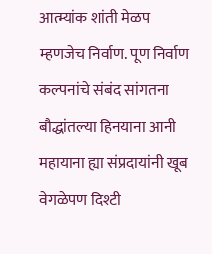आत्म्यांक शांती मेळप म्हणजेच निर्वाण. पूण निर्वाण कल्पनांचे संबंद सांगतना बौद्धांतल्या हिनयाना आनी महायाना ह्या संप्रदायांनी खूब वेगळेपण दिश्टी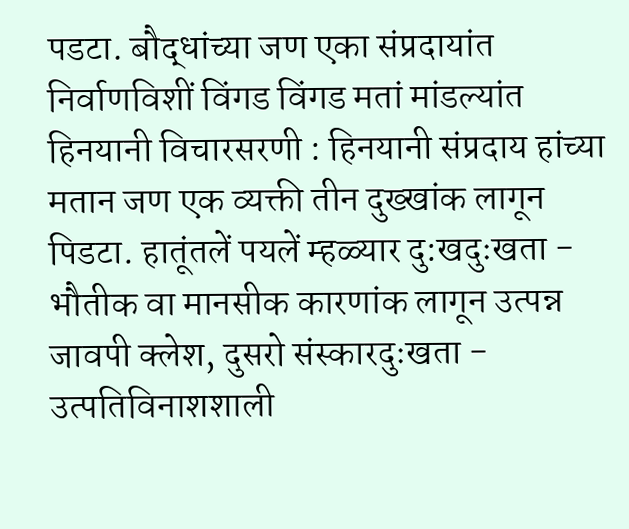पडटा. बौद्धांच्या जण एका संप्रदायांत निर्वाणविशीं विंगड विंगड मतां मांडल्यांत हिनयानी विचारसरणी : हिनयानी संप्रदाय हांच्या मतान जण एक व्यक्ती तीन दुख्खांक लागून पिडटा. हातूंतलें पयलें म्हळ्यार दु:खदुःखता - भौतीक वा मानसीक कारणांक लागून उत्पन्न जावपी क्लेश, दुसरो संस्कारदुःखता - उत्पतिविनाशशाली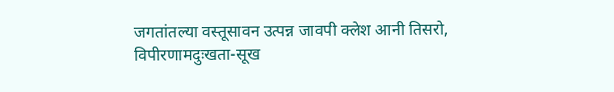जगतांतल्या वस्तूसावन उत्पन्न जावपी क्लेश आनी तिसरो, विपीरणामदुःखता-सूख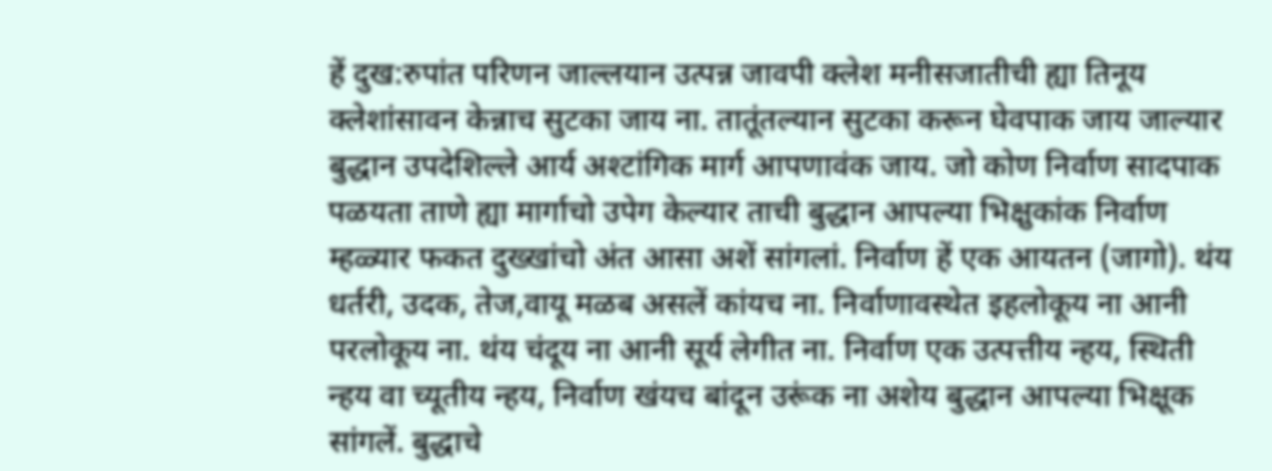हें दुख:रुपांत परिणन जाल्लयान उत्पन्न जावपी क्लेश मनीसजातीची ह्या तिनूय क्लेशांसावन केन्नाच सुटका जाय ना. तातूंतल्यान सुटका करून घेवपाक जाय जाल्यार बुद्धान उपदेशिल्ले आर्य अश्टांगिक मार्ग आपणावंक जाय. जो कोण निर्वाण सादपाक पळयता ताणे ह्या मार्गाचो उपेग केल्यार ताची बुद्धान आपल्या भिक्षुकांक निर्वाण म्हळ्यार फकत दुख्खांचो अंत आसा अशें सांगलां. निर्वाण हें एक आयतन (जागो). थंय धर्तरी, उदक, तेज,वायू मळब असलें कांयच ना. निर्वाणावस्थेत इहलोकूय ना आनी परलोकूय ना. थंय चंदूय ना आनी सूर्य लेगीत ना. निर्वाण एक उत्पत्तीय न्हय, स्थिती न्हय वा च्यूतीय न्हय, निर्वाण खंयच बांदून उरूंक ना अशेय बुद्धान आपल्या भिक्षूक सांगलें. बुद्धाचे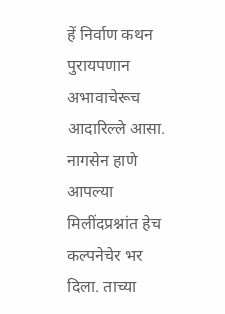हें निर्वाण कथन पुरायपणान अभावाचेरूच आदारिल्ले आसा. नागसेन हाणे आपल्या मिलींदप्रश्नांत हेच कल्पनेचेर भर दिला. ताच्या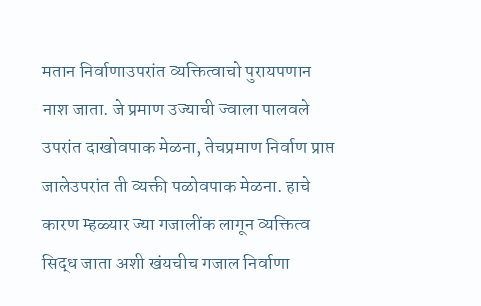मतान निर्वाणाउपरांत व्यक्तित्वाचो पुरायपणान नाश जाता. जे प्रमाण उज्याची ज्वाला पालवले उपरांत दाखोवपाक मेळना, तेचप्रमाण निर्वाण प्राप्त जालेउपरांत ती व्यक्ती पळोवपाक मेळना. हाचे कारण म्हळ्यार ज्या गजालींक लागून व्यक्तित्व सिद्ध जाता अशी खंयचीच गजाल निर्वाणा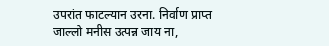उपरांत फाटल्यान उरना. निर्वाण प्राप्त जाल्लो मनीस उत्पन्न जाय ना,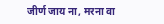जीर्ण जाय ना, मरना वा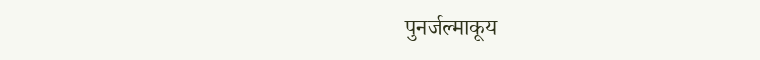पुनर्जल्माकूय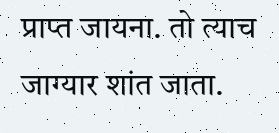प्राप्त जायना. तो त्याच जाग्यार शांत जाता.